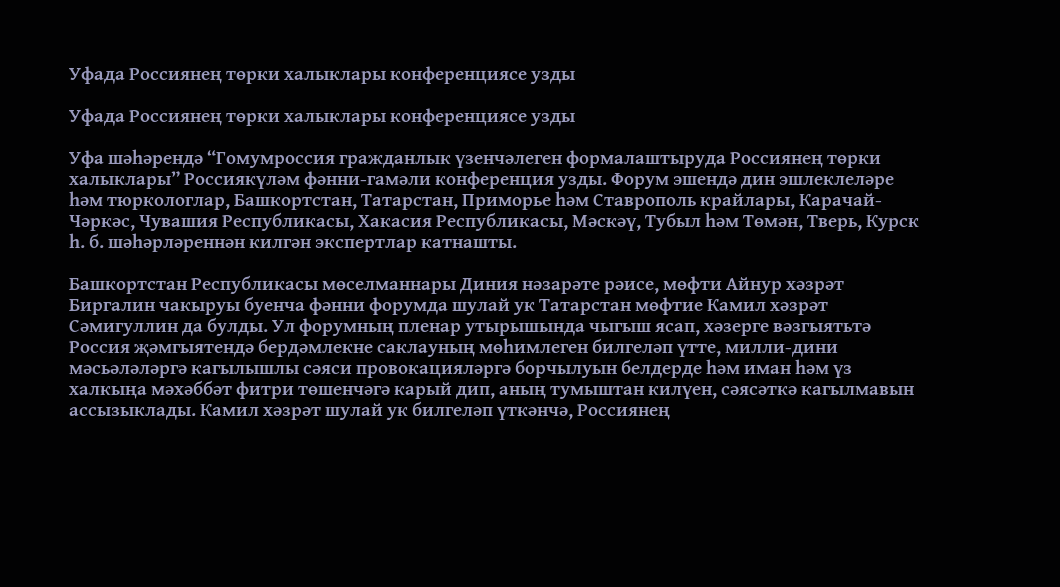Уфада Россиянең төрки халыклары конференциясе узды

Уфада Россиянең төрки халыклары конференциясе узды

Уфа шәһәрендә “Гомумроссия гражданлык үзенчәлеген формалаштыруда Россиянең төрки халыклары” Россиякүләм фәнни-гамәли конференция узды. Форум эшендә дин эшлеклеләре һәм тюркологлар, Башкортстан, Татарстан, Приморье һәм Ставрополь крайлары, Карачай-Чәркәс, Чувашия Республикасы, Хакасия Республикасы, Мәскәү, Тубыл һәм Төмән, Тверь, Курск һ. б. шәһәрләреннән килгән экспертлар катнашты.

Башкортстан Республикасы мөселманнары Диния нәзарәте рәисе, мөфти Айнур хәзрәт Биргалин чакыруы буенча фәнни форумда шулай ук Татарстан мөфтие Камил хәзрәт Сәмигуллин да булды. Ул форумның пленар утырышында чыгыш ясап, хәзерге вәзгыятьтә Россия җәмгыятендә бердәмлекне саклауның мөһимлеген билгеләп үтте, милли-дини мәсьәләләргә кагылышлы сәяси провокацияләргә борчылуын белдерде һәм иман һәм үз халкыңа мәхәббәт фитри төшенчәгә карый дип, аның тумыштан килүен, сәясәткә кагылмавын ассызыклады. Камил хәзрәт шулай ук билгеләп үткәнчә, Россиянең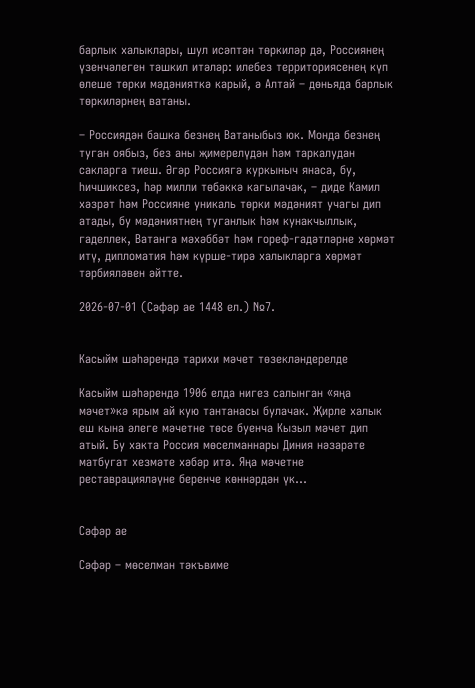барлык халыклары, шул исәптән төркиләр дә, Россиянең үзенчәлеген тәшкил итәләр: илебез территориясенең күп өлеше төрки мәдәнияткә карый, ә Алтай – дөньяда барлык төркиләрнең ватаны.

– Россиядән башка безнең Ватаныбыз юк. Монда безнең туган оябыз, без аны җимерелүдән һәм таркалудан сакларга тиеш. Әгәр Россиягә куркыныч янаса, бу, һичшиксез, һәр милли төбәккә кагылачак, – диде Камил хәзрәт һәм Россияне уникаль төрки мәдәният учагы дип атады, бу мәдәниятнең туганлык һәм кунакчыллык, гаделлек, Ватанга мәхәббәт һәм гореф-гадәтләрне хөрмәт итү, дипломатия һәм күрше-тирә халыкларга хөрмәт тәрбияләвен әйтте.

2026-07-01 (Сәфәр ае 1448 ел.) №7.


Касыйм шәһәрендә тарихи мәчет төзекләндерелде

Касыйм шәһәрендә 1906 елда нигез салынган «яңа мәчет»кә ярым ай кую тантанасы булачак. Җирле халык еш кына әлеге мәчетне төсе буенча Кызыл мәчет дип атый. Бу хакта Россия мөселманнары Диния нәзарәте матбугат хезмәте хәбәр итә. Яңа мәчетне реставрацияләүне беренче көннәрдән үк...


Сәфәр ае

Сәфәр – мөселман тәкъвиме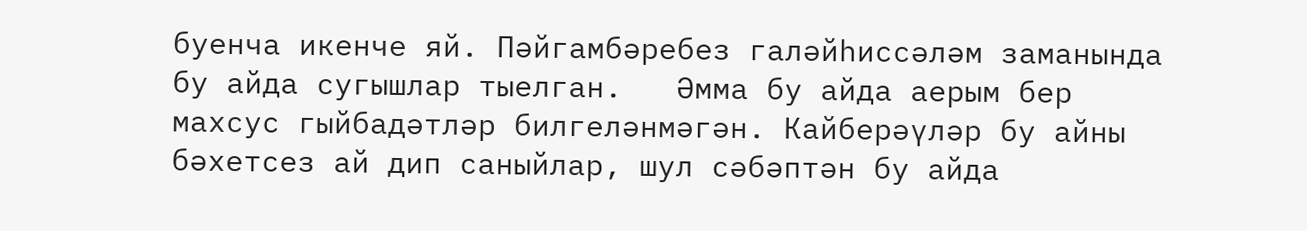буенча икенче яй. Пәйгамбәребез галәйһиссәләм заманында бу айда сугышлар тыелган.   Әмма бу айда аерым бер махсус гыйбадәтләр билгеләнмәгән. Кайберәүләр бу айны бәхетсез ай дип саныйлар, шул сәбәптән бу айда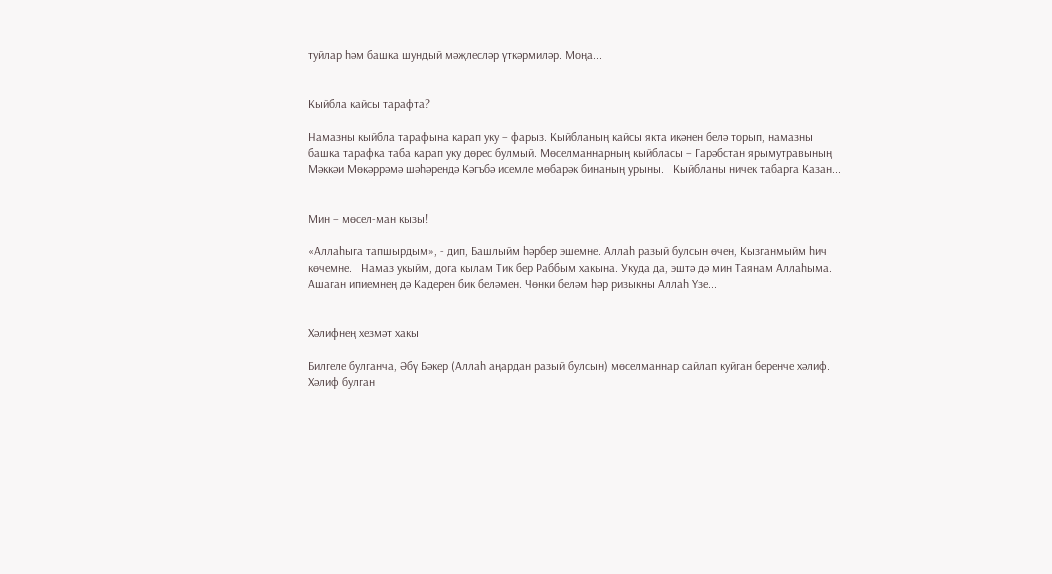туйлар һәм башка шундый мәҗлесләр үткәрмиләр. Моңа...


Кыйбла кайсы тарафта?

Намазны кыйбла тарафына карап уку – фарыз. Кыйбланың кайсы якта икәнен белә торып, намазны башка тарафка таба карап уку дөрес булмый. Мөселманнарның кыйбласы – Гарәбстан ярымутравының Мәккәи Мөкәррәмә шәһәрендә Кәгъбә исемле мөбарәк бинаның урыны.   Кыйбланы ничек табарга Казан...


Мин – мөсел-ман кызы!

«Аллаһыга тапшырдым», - дип, Башлыйм һәрбер эшемне. Аллаһ разый булсын өчен, Кызганмыйм һич көчемне.   Намаз укыйм, дога кылам Тик бер Раббым хакына. Укуда да, эштә дә мин Таянам Аллаһыма.   Ашаган ипиемнең дә Кадерен бик беләмен. Чөнки беләм һәр ризыкны Аллаһ Үзе...


Хәлифнең хезмәт хакы

Билгеле булганча, Әбү Бәкер (Аллаһ аңардан разый булсын) мөселманнар сайлап куйган беренче хәлиф.   Хәлиф булган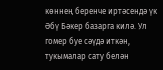көннең беренче иртәсендә үк Әбү Бәкер базарга килә. Ул гомер буе сәүдә иткән, тукымалар сату белән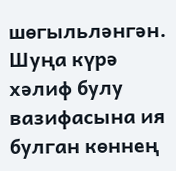шөгыльләнгән. Шуңа күрә хәлиф булу вазифасына ия булган көннең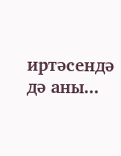иртәсендә дә аны...